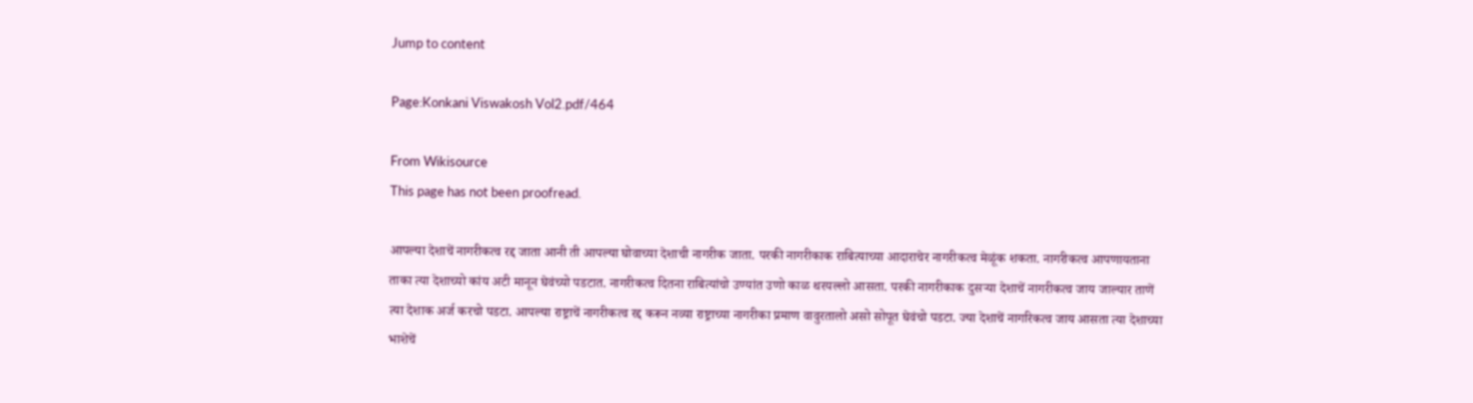Jump to content

Page:Konkani Viswakosh Vol2.pdf/464

From Wikisource
This page has not been proofread.

आपल्या देशाचें नागरीकत्व रद्द जाता आनी ती आपल्या घोवाच्या देशाची नागरीक जाता. परकी नागरीकाक राबित्याच्या आदाराचेर नागरीकत्व मेळूंक शकता. नागरीकत्व आपणायताना ताका त्या देशाच्यो कांय अटी मानून घेवंच्यो पडटात. नागरीकत्व दितना राबित्यांचो उण्यांत उणो काळ थरयल्लो आसता. परकी नागरीकाक दुसऱ्या देशाचें नागरीकत्व जाय जाल्यार ताणें त्या देशाक अर्ज करचो पडटा. आपल्या राष्ट्राचें नागरीकत्व रद्द करून नव्या राष्ट्राच्या नागरीका प्रमाण वावुरतालो असो सोपूत घेवंचो पडटा. ज्या देशाचें नागरिकत्व जाय आसता त्या देशाच्या भाशेचें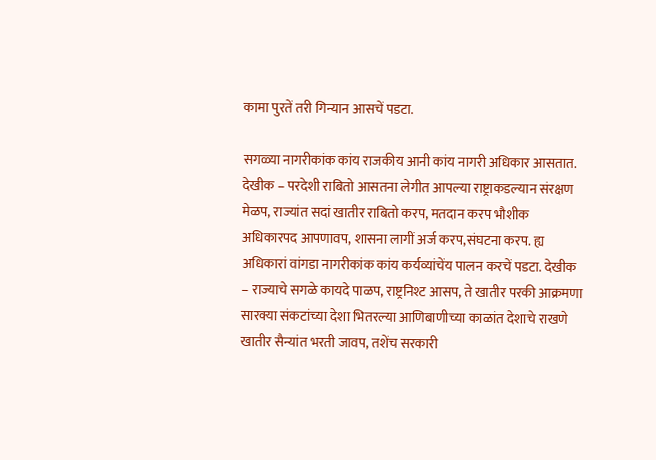कामा पुरतें तरी गिन्यान आसचें पडटा.

सगळ्या नागरीकांक कांय राजकीय आनी कांय नागरी अधिकार आसतात. देखीक – परदेशी राबितो आसतना लेगीत आपल्या राष्ट्राकडल्यान संरक्षण मेळप, राज्यांत सदां खातीर राबितो करप, मतदान करप भौशीक अधिकारपद आपणावप, शासना लागीं अर्ज करप,संघटना करप. ह्य अधिकारां वांगडा नागरीकांक कांय कर्यव्यांचेंय पालन करचें पडटा. देखीक – राज्याचे सगळे कायदे पाळप, राष्ट्रनिश्ट आसप, ते खातीर परकी आक्रमणा सारक्या संकटांच्या देशा भितरल्या आणिबाणीच्या काळांत देशाचे राखणे खातीर सैन्यांत भरती जावप, तशेंच सरकारी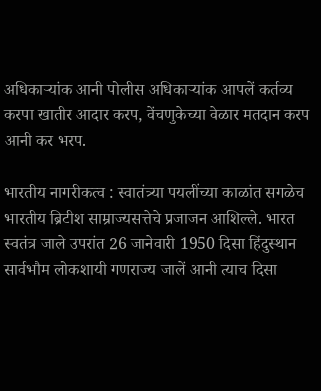अधिकाऱ्यांक आनी पोलीस अधिकाऱ्यांक आपलें कर्तव्य करपा खातीर आदार करप, वेंचणुकेच्या वेळार मतदान करप आनी कर भरप.

भारतीय नागरीकत्व : स्वातंत्र्या पयलींच्या काळांत सगळेच भारतीय ब्रिटीश साम्राज्यसत्तेचे प्रजाजन आशिल्ले. भारत स्वतंत्र जाले उपरांत 26 जानेवारी 1950 दिसा हिंदुस्थान सार्वभौम लोकशायी गणराज्य जालें आनी त्याच दिसा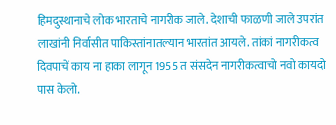हिमदुस्थानाचे लोक भारताचे नागरीक जाले. देशाची फाळणी जाले उपरांत लाखांनी निर्वासीत पाकिस्तांनातल्यान भारतांत आयले. तांकां नागरीकत्व दिवपाचें काय ना हाका लागून 1955 त संसदेन नागरीकत्वाचो नवो कायदो पास केलो.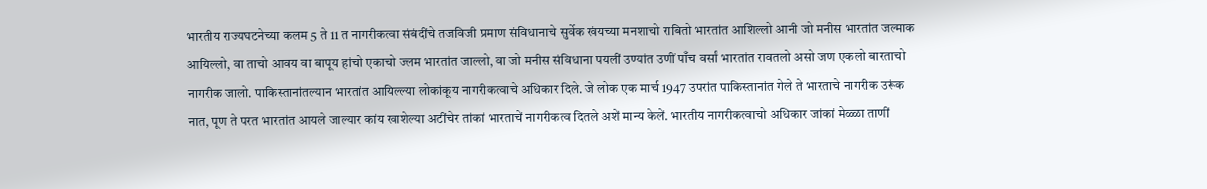भारतीय राज्यघटनेच्या कलम 5 ते 11 त नागरीकत्वा संबंदींचे तजविजी प्रमाण संविधानाचे सुर्वेक खंयच्या मनशाचो राबितो भारतांत आशिल्लो आनी जो मनीस भारतांत जल्माक आयिल्लो, वा ताचो आवय वा बापूय हांचो एकाचो ज्लम भारतांत जाल्लो, वा जो मनीस संविधाना पयलीं उण्यांत उणीं पाँच वर्सां भारतांत रावतलो असो जण एकलो बारताचो नागरीक जालो. पाकिस्तानांतल्यान भारतांत आयिल्ल्या लोकांकूय नागरीकत्वाचे अधिकार दिले. जे लोक एक मार्च 1947 उपरांत पाकिस्तानांत गेले ते भारताचे नागरीक उरूंक नात, पूण ते परत भारतांत आयले जाल्यार कांय खाशेल्या अटींचेर तांकां भारताचें नागरीकत्व दितले अशें मान्य केलें. भारतीय नागरीकत्वाचो अधिकार जांकां मेळ्ळा ताणीं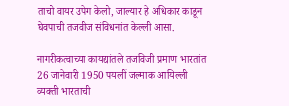ताचो वायर उपेग केलो, जाल्यार हे अधिकार काडून घेवपाची तजवीज संविधनांत केल्ली आसा.

नागरीकत्वाच्या कायद्यांतले तजविजी प्रमाण भारतांत 26 जानेवारी 1950 पयलीं जल्माक आयिल्ली व्यक्ती भारताची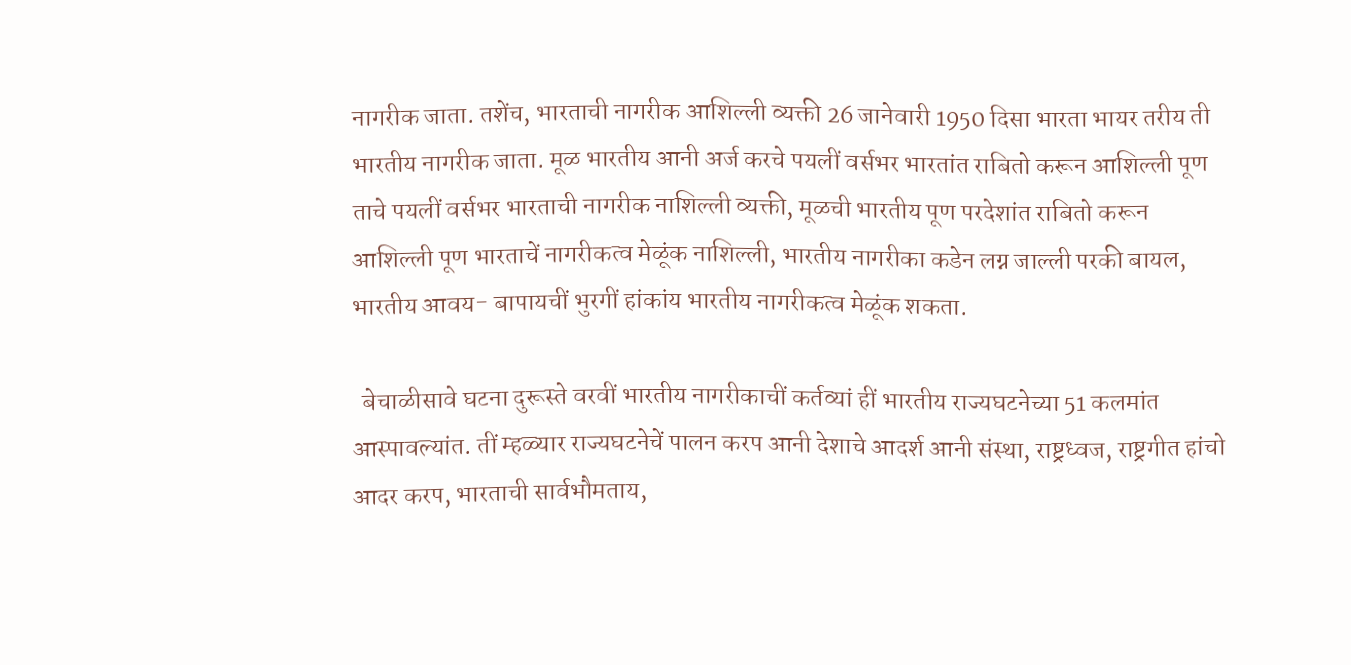नागरीक जाता. तशेंच, भारताची नागरीक आशिल्ली व्यक्ती 26 जानेवारी 1950 दिसा भारता भायर तरीय ती भारतीय नागरीक जाता. मूळ भारतीय आनी अर्ज करचे पयलीं वर्सभर भारतांत राबितो करून आशिल्ली पूण ताचे पयलीं वर्सभर भारताची नागरीक नाशिल्ली व्यक्ती, मूळची भारतीय पूण परदेशांत राबितो करून आशिल्ली पूण भारताचें नागरीकत्व मेळूंक नाशिल्ली, भारतीय नागरीका कडेन लग्न जाल्ली परकी बायल, भारतीय आवय- बापायचीं भुरगीं हांकांय भारतीय नागरीकत्व मेळूंक शकता.

  बेचाळीसावे घटना दुरूस्ते वरवीं भारतीय नागरीकाचीं कर्तव्यां हीं भारतीय राज्यघटनेच्या 51 कलमांत आस्पावल्यांत. तीं म्हळ्यार राज्यघटनेचें पालन करप आनी देशाचे आदर्श आनी संस्था, राष्ट्रध्वज, राष्ट्रगीत हांचो आदर करप, भारताची सार्वभौमताय,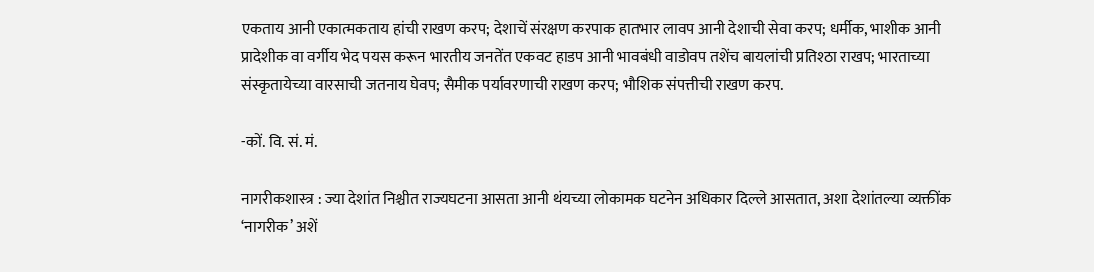एकताय आनी एकात्मकताय हांची राखण करप; देशाचें संरक्षण करपाक हातभार लावप आनी देशाची सेवा करप; धर्मीक, भाशीक आनी प्रादेशीक वा वर्गीय भेद पयस करून भारतीय जनतेंत एकवट हाडप आनी भावबंधी वाडोवप तशेंच बायलांची प्रतिश्ठा राखप; भारताच्या संस्कृतायेच्या वारसाची जतनाय घेवप; सैमीक पर्यावरणाची राखण करप; भौशिक संपत्तीची राखण करप.

-कों. वि. सं. मं.

नागरीकशास्त्र : ज्या देशांत निश्चीत राज्यघटना आसता आनी थंयच्या लोकामक घटनेन अधिकार दिल्ले आसतात, अशा देशांतल्या व्यक्तींक ‘नागरीक’ अशें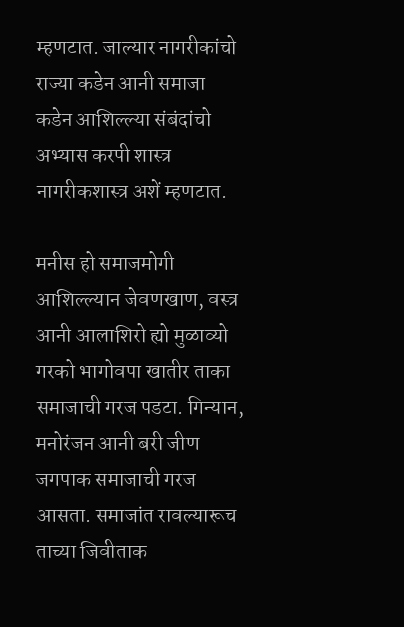म्हणटात. जाल्यार नागरीकांचो राज्या कडेन आनी समाजा कडेन आशिल्ल्या संबंदांचो अभ्यास करपी शास्त्र नागरीकशास्त्र अशें म्हणटात.

मनीस हो समाजमोगी आशिल्ल्यान जेवणखाण, वस्त्र आनी आलाशिरो ह्यो मुळाव्यो गरको भागोवपा खातीर ताका समाजाची गरज पडटा. गिन्यान, मनोरंजन आनी बरी जीण जगपाक समाजाची गरज आसता. समाजांत रावल्यारूच ताच्या जिवीताक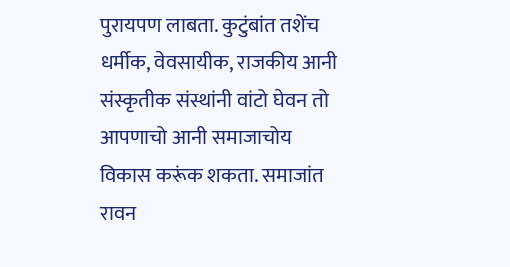पुरायपण लाबता. कुटुंबांत तशेंच धर्मीक, वेवसायीक, राजकीय आनी संस्कृतीक संस्थांनी वांटो घेवन तो आपणाचो आनी समाजाचोय विकास करूंक शकता. समाजांत रावन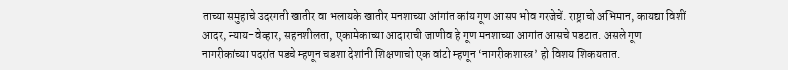ताच्या समुहाचे उदरगती खातीर वा भलायके खातीर मनशाच्या आंगांत कांय गूण आसप भोव गरजेचें. राष्ट्राचो अभिमान, कायद्या विशीं आदर, न्याय-वेव्हार, सहनशीलता, एकामेकाच्या आदाराची जाणीव हे गूण मनशाच्या आगांत आसचे पडटात. असले गूण नागरीकांच्या पदरांत पडचे म्हणून चडशा देशांनी शिक्षणाचो एक वांटो म्हणून ‘नागरीकशास्त्र’ हो विशय शिकयतात.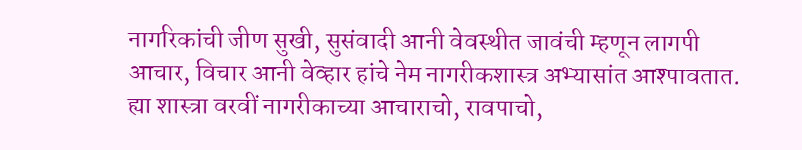नागरिकांची जीण सुखी, सुसंवादी आनी वेवस्थीत जावंची म्हणून लागपी आचार, विचार आनी वेव्हार हांचे नेम नागरीकशास्त्र अभ्यासांत आश्पावतात. ह्या शास्त्रा वरवीं नागरीकाच्या आचाराचो, रावपाचो,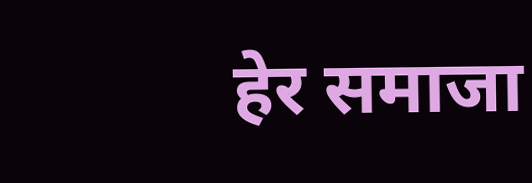हेर समाजा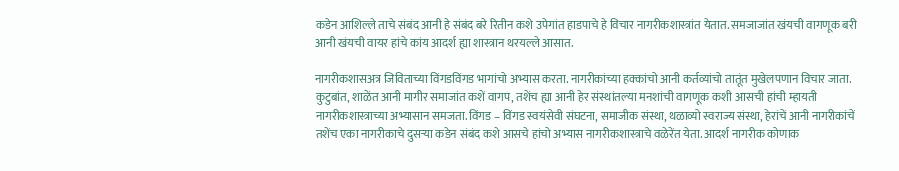कडेन आशिल्ले ताचे संबंद आनी हे संबंद बरे रितीन कशे उपेगांत हाडपाचे हे विचार नागरीकशास्त्रांत येतात. समजाजांत खंयची वागणूक बरी आनी खंयची वायर हांचे कांय आदर्श ह्या शास्त्रान थरयल्ले आसात.

नागरीकशासअत्र जिविताच्या विंगडविंगड भागांचो अभ्यास करता. नागरीकांच्या हक्कांचो आनी कर्तव्यांचो तातूंत मुखेलपणान विचार जाता. कुटुबांत, शाळेंत आनी मागीर समाजांत कशें वागप, तशेंच ह्या आनी हेर संस्थांतल्या मनशांची वागणूक कशी आसची हांची म्हायती नागरीकशास्त्राच्या अभ्यासान समजता. विंगड – विंगड स्वयंसेवी संघटना, समाजीक संस्था, थळाव्यो स्वराज्य संस्था, हेरांचें आनी नागरीकांचें तशेंच एका नागरीकाचे दुसऱ्या कडेन संबंद कशे आसचे हांचो अभ्यास नागरीकशास्त्राचे वळेरेंत येता. आदर्श नागरीक कोणाक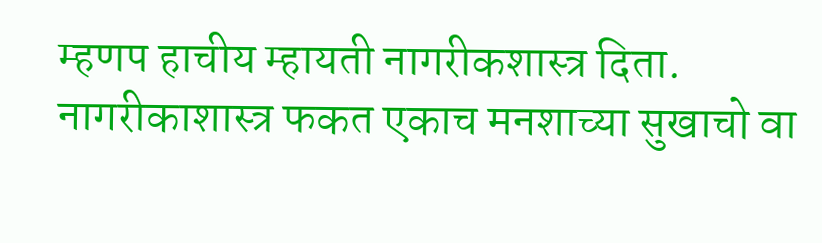म्हणप हाचीय म्हायती नागरीकशास्त्र दिता. नागरीकाशास्त्र फकत एकाच मनशाच्या सुखाचो वा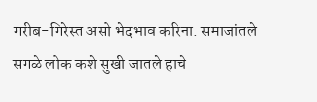गरीब-गिरेस्त असो भेदभाव करिना. समाजांतले सगळे लोक कशे सुखी जातले हाचे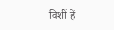विशीं हें